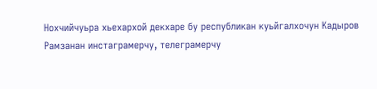Нохчийчуьра хьехархой декхаре бу республикан куьйгалхочун Кадыров Рамзанан инстаграмерчу, телеграмерчу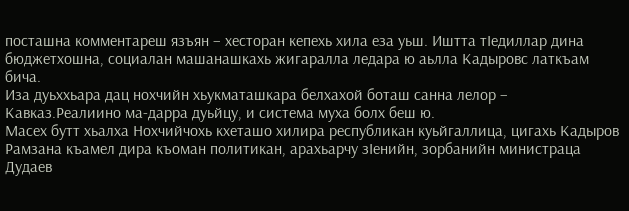посташна комментареш язъян – хесторан кепехь хила еза уьш. Иштта тIедиллар дина бюджетхошна, социалан машанашкахь жигаралла ледара ю аьлла Кадыровс латкъам бича.
Иза дуьххьара дац нохчийн хьукматашкара белхахой боташ санна лелор – Кавказ.Реалиино ма-дарра дуьйцу, и система муха болх беш ю.
Масех бутт хьалха Нохчийчохь кхеташо хилира республикан куьйгаллица, цигахь Кадыров Рамзана къамел дира къоман политикан, арахьарчу зIенийн, зорбанийн министраца Дудаев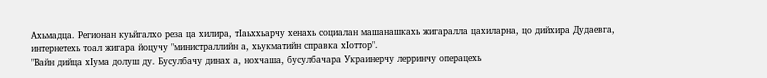Ахьмадца. Регионан куьйгалхо реза ца хилира, тIаьххьарчу хенахь социалан машанашкахь жигаралла цахиларна, цо дийхира Дудаевга, интернетехь тоал жигара йоцучу "министраллийн а, хьукматийн справка хIоттор".
"Вайн дийца хIума долуш ду. Бусулбачу динах а, нохчаша, бусулбачара Украинерчу лерринчу операцехь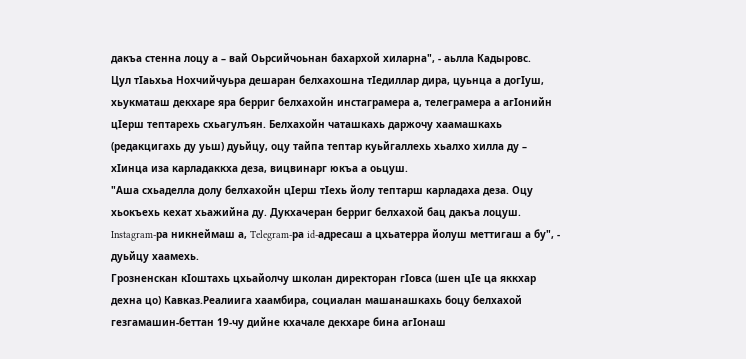дакъа стенна лоцу а – вай Оьрсийчоьнан бахархой хиларна", - аьлла Кадыровс.
Цул тIаьхьа Нохчийчуьра дешаран белхахошна тIедиллар дира, цуьнца а догIуш, хьукматаш декхаре яра берриг белхахойн инстаграмера а, телеграмера а агIонийн цIерш тептарехь схьагулъян. Белхахойн чаташкахь даржочу хаамашкахь (редакцигахь ду уьш) дуьйцу, оцу тайпа тептар куьйгаллехь хьалхо хилла ду – хIинца иза карладаккха деза, вицвинарг юкъа а оьцуш.
"Аша схьаделла долу белхахойн цIерш тIехь йолу тептарш карладаха деза. Оцу хьокъехь кехат хьажийна ду. Дукхачеран берриг белхахой бац дакъа лоцуш. Instagram-ра никнеймаш а, Telegram-ра id-адресаш а цхьатерра йолуш меттигаш а бу", - дуьйцу хаамехь.
Грозненскан кIоштахь цхьайолчу школан директоран гIовса (шен цIе ца яккхар дехна цо) Кавказ.Реалиига хаамбира, социалан машанашкахь боцу белхахой гезгамашин-беттан 19-чу дийне кхачале декхаре бина агIонаш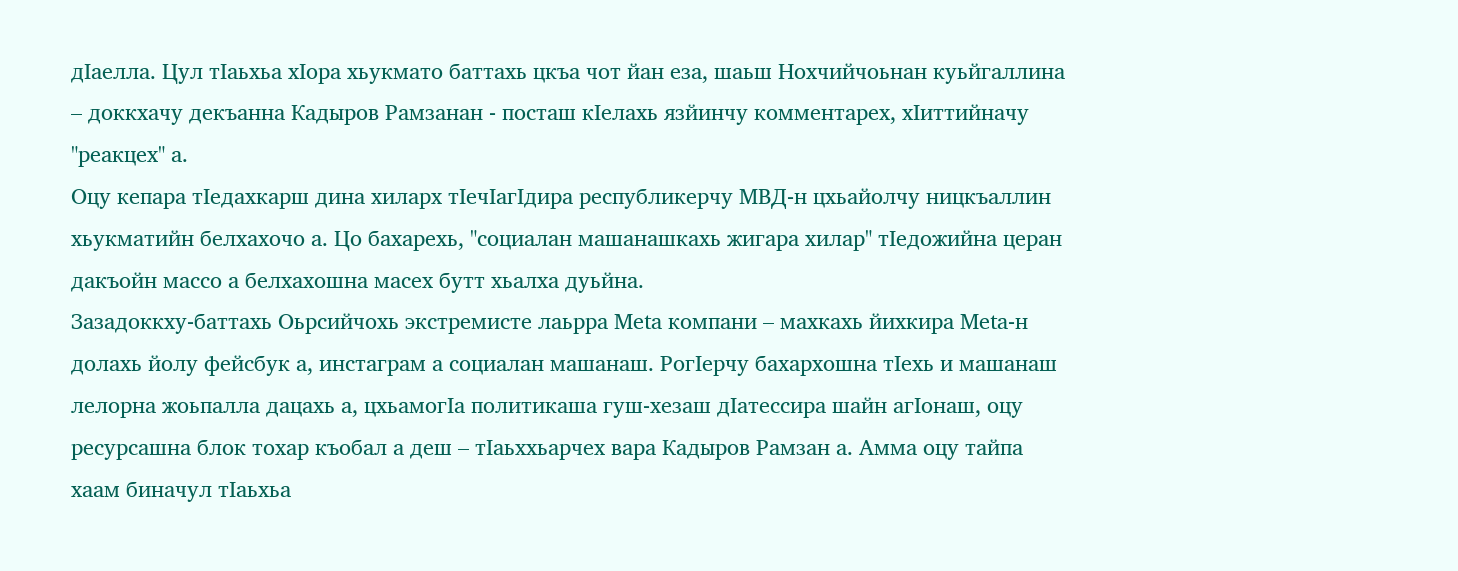дIаелла. Цул тIаьхьа хIора хьукмато баттахь цкъа чот йан еза, шаьш Нохчийчоьнан куьйгаллина – доккхачу декъанна Кадыров Рамзанан - посташ кIелахь язйинчу комментарех, хIиттийначу "реакцех" а.
Оцу кепара тIедахкарш дина хиларх тIечIагIдира республикерчу МВД-н цхьайолчу ницкъаллин хьукматийн белхахочо а. Цо бахарехь, "социалан машанашкахь жигара хилар" тIедожийна церан дакъойн массо а белхахошна масех бутт хьалха дуьйна.
Зазадоккху-баттахь Оьрсийчохь экстремисте лаьрра Meta компани – махкахь йихкира Meta-н долахь йолу фейсбук а, инстаграм а социалан машанаш. РогIерчу бахархошна тIехь и машанаш лелорна жоьпалла дацахь а, цхьамогIа политикаша гуш-хезаш дIатессира шайн агIонаш, оцу ресурсашна блок тохар къобал а деш – тIаьххьарчех вара Кадыров Рамзан а. Амма оцу тайпа хаам биначул тIаьхьа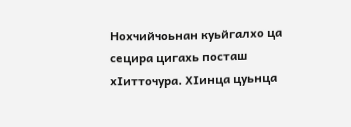Нохчийчоьнан куьйгалхо ца сецира цигахь посташ хIитточура. ХIинца цуьнца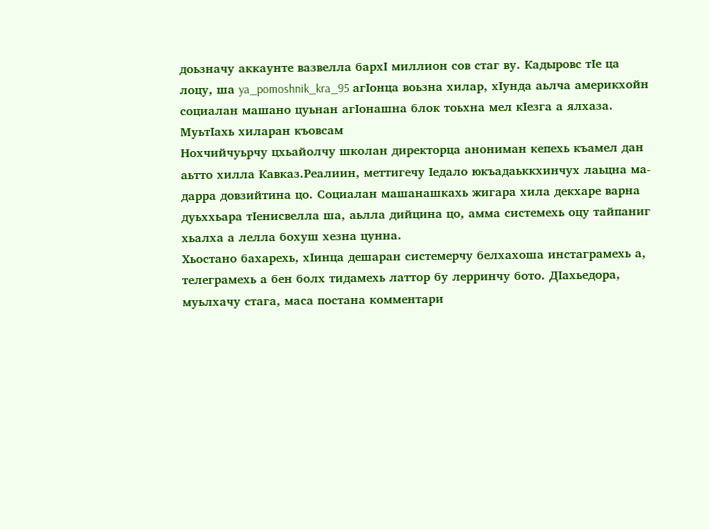доьзначу аккаунте вазвелла бархI миллион сов стаг ву. Кадыровс тIе ца лоцу, ша ya_pomoshnik_kra_95 агIонца воьзна хилар, хIунда аьлча америкхойн социалан машано цуьнан агIонашна блок тоьхна мел кIезга а ялхаза.
МуьтIахь хиларан къовсам
Нохчийчуьрчу цхьайолчу школан директорца анониман кепехь къамел дан аьтто хилла Кавказ.Реалиин, меттигечу Iедало юкъадаьккхинчух лаьцна ма-дарра довзийтина цо. Социалан машанашкахь жигара хила декхаре варна дуьххьара тIенисвелла ша, аьлла дийцина цо, амма системехь оцу тайпаниг хьалха а лелла бохуш хезна цунна.
Хьостано бахарехь, хIинца дешаран системерчу белхахоша инстаграмехь а, телеграмехь а бен болх тидамехь латтор бу лерринчу бото. ДIахьедора, муьлхачу стага, маса постана комментари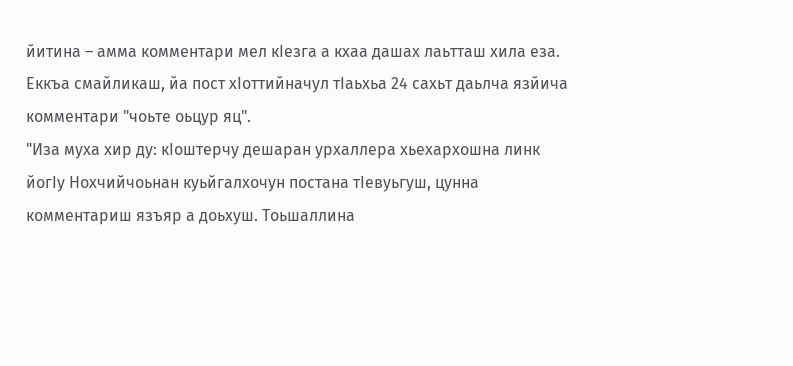йитина – амма комментари мел кIезга а кхаа дашах лаьтташ хила еза. Еккъа смайликаш, йа пост хIоттийначул тIаьхьа 24 сахьт даьлча язйича комментари "чоьте оьцур яц".
"Иза муха хир ду: кIоштерчу дешаран урхаллера хьехархошна линк йогIу Нохчийчоьнан куьйгалхочун постана тIевуьгуш, цунна комментариш язъяр а доьхуш. Тоьшаллина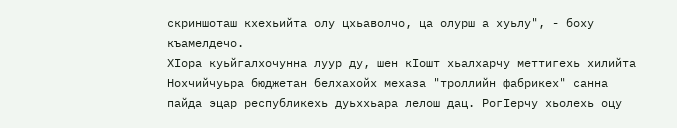скриншоташ кхехьийта олу цхьаволчо, ца олурш а хуьлу", - боху къамелдечо.
ХIора куьйгалхочунна луур ду, шен кIошт хьалхарчу меттигехь хилийта
Нохчийчуьра бюджетан белхахойх мехаза "троллийн фабрикех" санна пайда эцар республикехь дуьххьара лелош дац. РогIерчу хьолехь оцу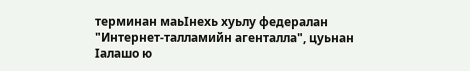терминан маьIнехь хуьлу федералан "Интернет-талламийн агенталла", цуьнан Iалашо ю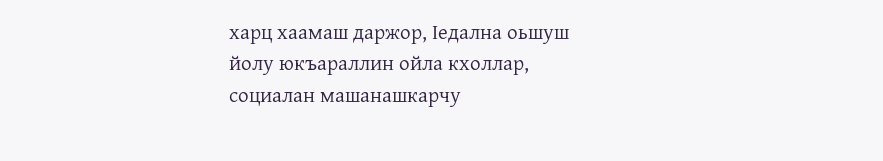харц хаамаш даржор, Iедална оьшуш йолу юкъараллин ойла кхоллар, социалан машанашкарчу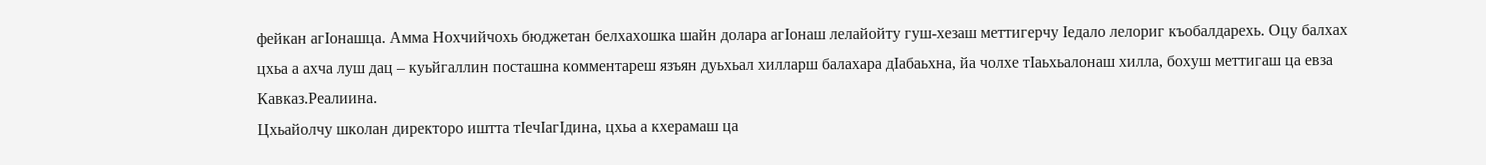фейкан агIонашца. Амма Нохчийчохь бюджетан белхахошка шайн долара агIонаш лелайойту гуш-хезаш меттигерчу Iедало лелориг къобалдарехь. Оцу балхах цхьа а ахча луш дац – куьйгаллин посташна комментареш язъян дуьхьал хилларш балахара дIабаьхна, йа чолхе тIаьхьалонаш хилла, бохуш меттигаш ца евза Кавказ.Реалиина.
Цхьайолчу школан директоро иштта тIечIагIдина, цхьа а кхерамаш ца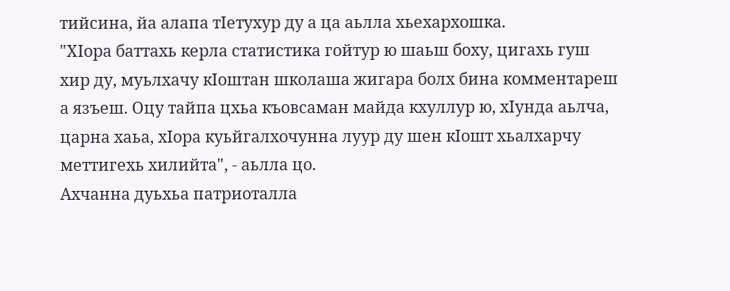тийсина, йа алапа тIетухур ду а ца аьлла хьехархошка.
"ХIора баттахь керла статистика гойтур ю шаьш боху, цигахь гуш хир ду, муьлхачу кIоштан школаша жигара болх бина комментареш а язъеш. Оцу тайпа цхьа къовсаман майда кхуллур ю, хIунда аьлча, царна хаьа, хIора куьйгалхочунна луур ду шен кIошт хьалхарчу меттигехь хилийта", - аьлла цо.
Ахчанна дуьхьа патриоталла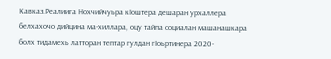Кавказ.Реалиига Нохчийчуьра кIоштера дешаран урхаллера белхахочо дийцина ма-хиллара, оцу тайпа социалан машанашкара болх тидамехь латторан тептар гулдан гIоьртинера 2020-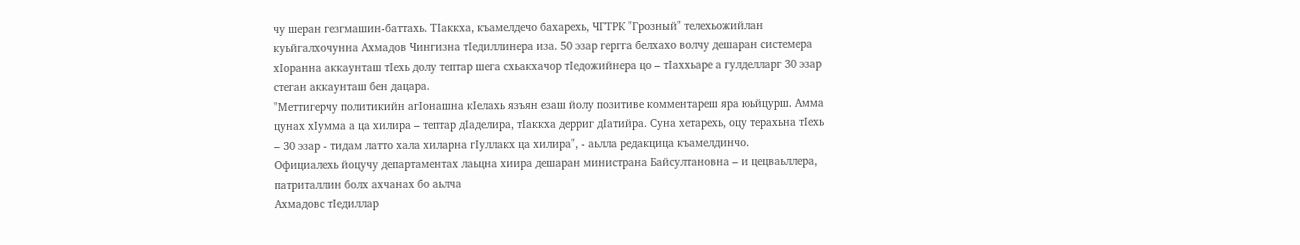чу шеран гезгмашин-баттахь. ТIаккха, къамелдечо бахарехь, ЧГТРК "Грозный" телехьожийлан куьйгалхочунна Ахмадов Чингизна тIедиллинера иза. 50 эзар гергга белхахо волчу дешаран системера хIоранна аккаунташ тIехь долу тептар шега схьакхачор тIедожийнера цо – тIаххьаре а гулделларг 30 эзар стеган аккаунташ бен дацара.
"Меттигерчу политикийн агIонашна кIелахь язъян езаш йолу позитиве комментареш яра юьйцурш. Амма цунах хIумма а ца хилира – тептар дIаделира, тIаккха дерриг дIатийра. Суна хетарехь, оцу терахьна тIехь – 30 эзар - тидам латто хала хиларна гIуллакх ца хилира", - аьлла редакцица къамелдинчо.
Официалехь йоцучу департаментах лаьцна хиира дешаран министрана Байсултановна – и цецваьллера, патриталлин болх ахчанах бо аьлча
Ахмадовс тIедиллар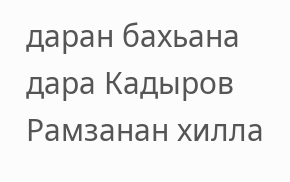даран бахьана дара Кадыров Рамзанан хилла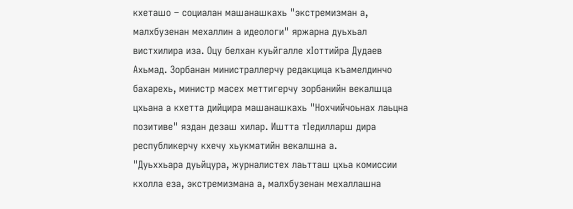кхеташо – социалан машанашкахь "экстремизман а, малхбузенан мехаллин а идеологи" яржарна дуьхьал вистхилира иза. Оцу белхан куьйгалле хIоттийра Дудаев Ахьмад. Зорбанан министраллерчу редакцица къамелдинчо бахарехь, министр масех меттигерчу зорбанийн векалшца цхьана а кхетта дийцира машанашкахь "Нохчийчоьнах лаьцна позитиве" яздан дезаш хилар. Иштта тIедилларш дира республикерчу кхечу хьукматийн векалшна а.
"Дуьххьара дуьйцура, журналистех лаьтташ цхьа комиссии кхолла еза, экстремизмана а, малхбузенан мехаллашна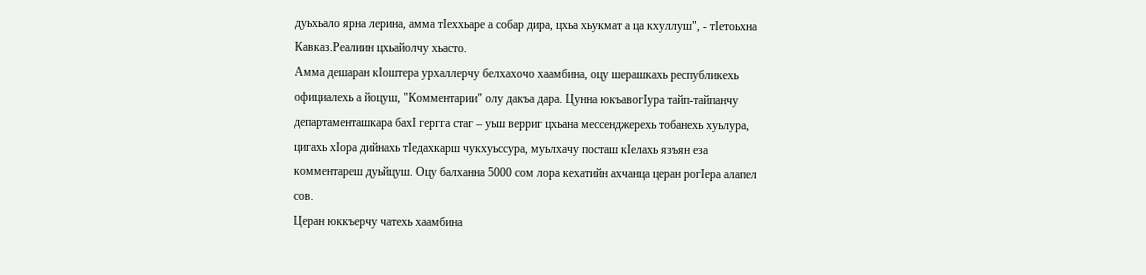дуьхьало ярна лерина, амма тIеххьаре а собар дира, цхьа хьукмат а ца кхуллуш", - тIетоьхна Кавказ.Реалиин цхьайолчу хьасто.
Амма дешаран кIоштера урхаллерчу белхахочо хаамбина, оцу шерашкахь республикехь официалехь а йоцуш, "Комментарии" олу дакъа дара. Цунна юкъавогIура тайп-тайпанчу департаменташкара бахI гергга стаг – уьш верриг цхьана мессенджерехь тобанехь хуьлура, цигахь хIора дийнахь тIедахкарш чукхуьссура, муьлхачу посташ кIелахь язъян еза комментареш дуьйцуш. Оцу балханна 5000 сом лора кехатийн ахчанца церан рогIера алапел сов.
Церан юккъерчу чатехь хаамбина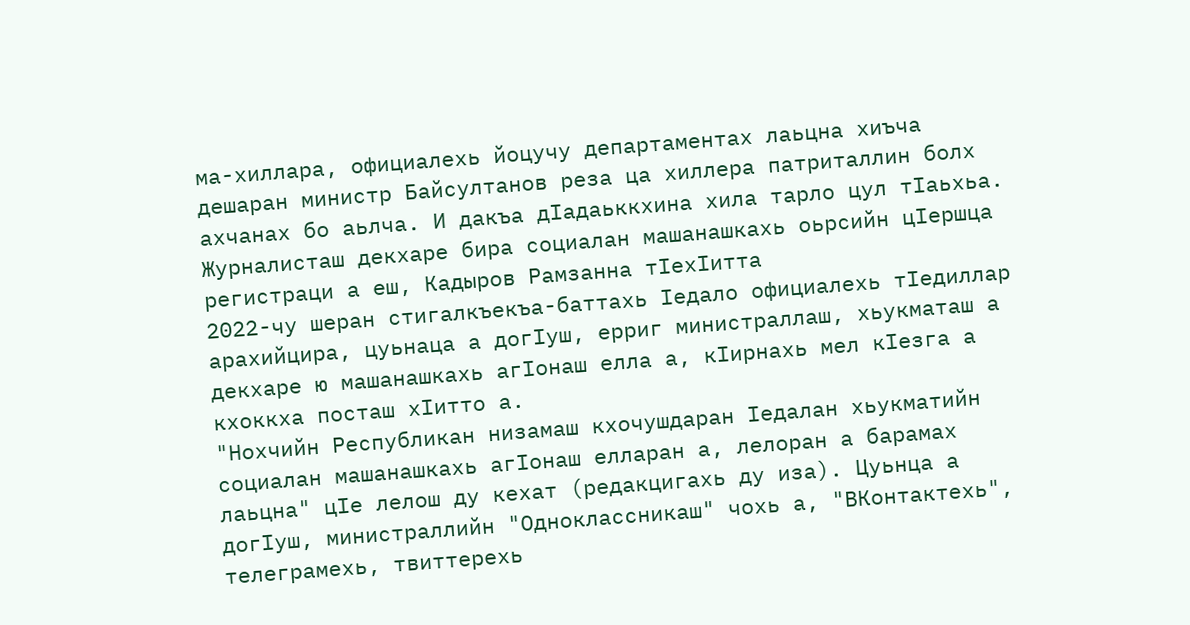ма-хиллара, официалехь йоцучу департаментах лаьцна хиъча дешаран министр Байсултанов реза ца хиллера патриталлин болх ахчанах бо аьлча. И дакъа дIадаьккхина хила тарло цул тIаьхьа.
Журналисташ декхаре бира социалан машанашкахь оьрсийн цIершца регистраци а еш, Кадыров Рамзанна тIехIитта
2022-чу шеран стигалкъекъа-баттахь Iедало официалехь тIедиллар арахийцира, цуьнаца а догIуш, ерриг министраллаш, хьукматаш а декхаре ю машанашкахь агIонаш елла а, кIирнахь мел кIезга а кхоккха посташ хIитто а.
"Нохчийн Республикан низамаш кхочушдаран Iедалан хьукматийн социалан машанашкахь агIонаш елларан а, лелоран а барамах лаьцна" цIе лелош ду кехат (редакцигахь ду иза). Цуьнца а догIуш, министраллийн "Одноклассникаш" чохь а, "ВКонтактехь", телеграмехь, твиттерехь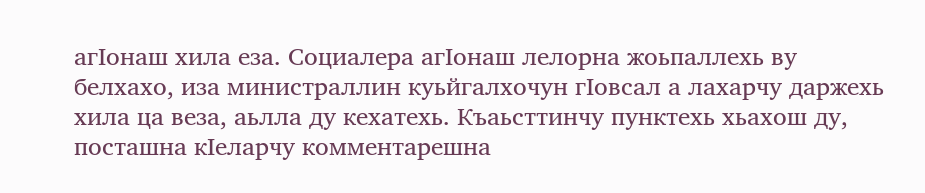агIонаш хила еза. Социалера агIонаш лелорна жоьпаллехь ву белхахо, иза министраллин куьйгалхочун гIовсал а лахарчу даржехь хила ца веза, аьлла ду кехатехь. Къаьсттинчу пунктехь хьахош ду, посташна кIеларчу комментарешна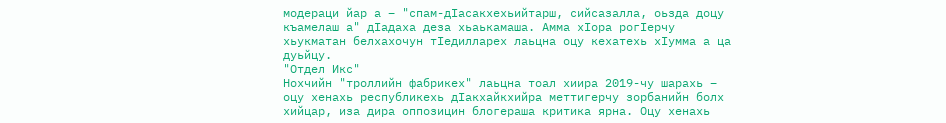модераци йар а – "спам-дIасакхехьийтарш, сийсазалла, оьзда доцу къамелаш а" дIадаха деза хьаькамаша. Амма хIора рогIерчу хьукматан белхахочун тIедилларех лаьцна оцу кехатехь хIумма а ца дуьйцу.
"Отдел Икс"
Нохчийн "троллийн фабрикех" лаьцна тоал хиира 2019-чу шарахь – оцу хенахь республикехь дIакхайкхийра меттигерчу зорбанийн болх хийцар, иза дира оппозицин блогераша критика ярна. Оцу хенахь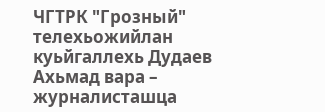ЧГТРК "Грозный" телехьожийлан куьйгаллехь Дудаев Ахьмад вара – журналисташца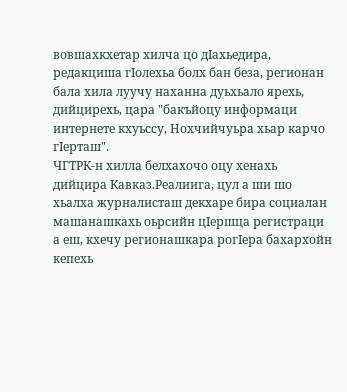вовшахкхетар хилча цо дIахьедира, редакциша гIолехьа болх бан беза, регионан бала хила луучу наханна дуьхьало ярехь, дийцирехь, цара "бакъйоцу информаци интернете кхуьссу, Нохчийчуьра хьар карчо гIерташ".
ЧГТРК-н хилла белхахочо оцу хенахь дийцира Кавказ.Реалиига, цул а ши шо хьалха журналисташ декхаре бира социалан машанашкахь оьрсийн цIершца регистраци а еш, кхечу регионашкара рогIера бахархойн кепехь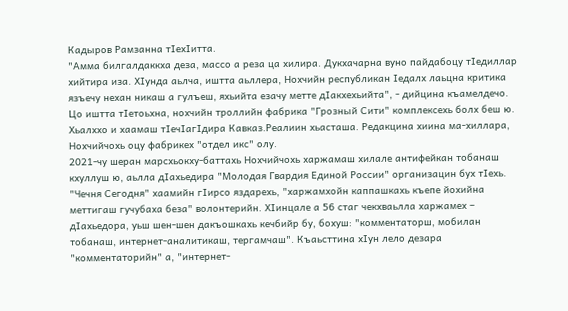Кадыров Рамзанна тIехIитта.
"Амма билгалдаккха деза, массо а реза ца хилира. Дукхачарна вуно пайдабоцу тIедиллар хийтира иза. ХIунда аьлча, иштта аьллера, Нохчийн республикан Iедалх лаьцна критика язъечу нехан никаш а гулъеш, яхьийта езачу метте дIакхехьийта", - дийцина къамелдечо.
Цо иштта тIетоьхна, нохчийн троллийн фабрика "Грозный Сити" комплексехь болх беш ю. Хьалххо и хаамаш тIечIагIдира Кавказ.Реалиин хьасташа. Редакцина хиина ма-хиллара, Нохчийчохь оцу фабрикех "отдел икс" олу.
2021-чу шеран марсхьокху-баттахь Нохчийчохь харжамаш хилале антифейкан тобанаш кхуллуш ю, аьлла дIахьедира "Молодая Гвардия Единой России" организацин бух тIехь. "Чечня Сегодня" хаамийн гIирсо яздарехь, "харжамхойн каппашкахь къепе йохийна меттигаш гучубаха беза" волонтерийн. ХIинцале а 56 стаг чекхваьлла харжамех – дIахьедора, уьш шен-шен дакъошкахь кечбийр бу, бохуш: "комментаторш, мобилан тобанаш, интернет-аналитикаш, тергамчаш". Къаьсттина хIун лело дезара "комментаторийн" а, "интернет-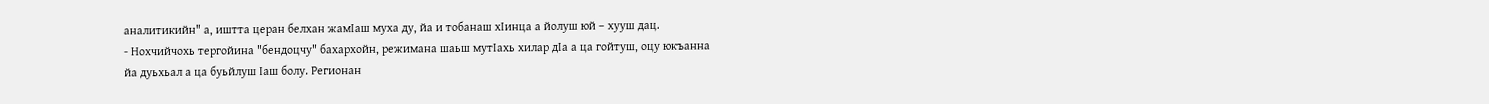аналитикийн" а, иштта церан белхан жамIаш муха ду, йа и тобанаш хIинца а йолуш юй – хууш дац.
- Нохчийчохь тергойина "бендоцчу" бахархойн, режимана шаьш мутIахь хилар дIа а ца гойтуш, оцу юкъанна йа дуьхьал а ца буьйлуш Iаш болу. Регионан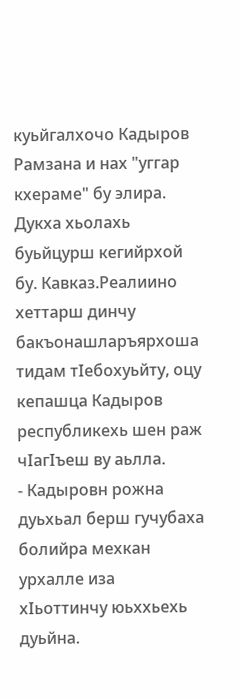куьйгалхочо Кадыров Рамзана и нах "уггар кхераме" бу элира. Дукха хьолахь буьйцурш кегийрхой бу. Кавказ.Реалиино хеттарш динчу бакъонашларъярхоша тидам тIебохуьйту, оцу кепашца Кадыров республикехь шен раж чIагIъеш ву аьлла.
- Кадыровн рожна дуьхьал берш гучубаха болийра мехкан урхалле иза хIьоттинчу юьххьехь дуьйна.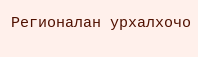Регионалан урхалхочо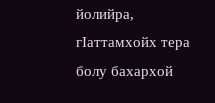йолийра, гIаттамхойх тера болу бахархой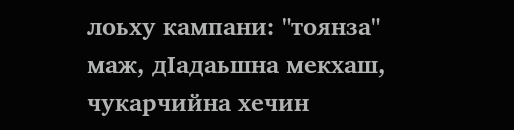лоьху кампани: "тоянза" маж, дIадаьшна мекхаш, чукарчийна хечин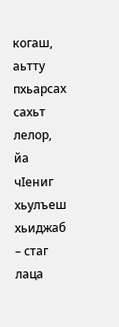когаш, аьтту пхьарсах сахьт лелор, йа чIениг хьулъеш хьиджаб – стаг лаца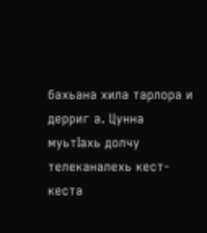бахьана хила тарлора и дерриг а. Цунна муьтIахь долчу телеканалехь кест-кеста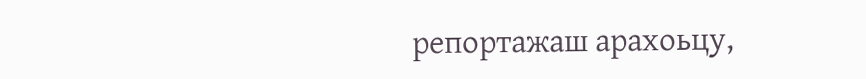репортажаш арахоьцу,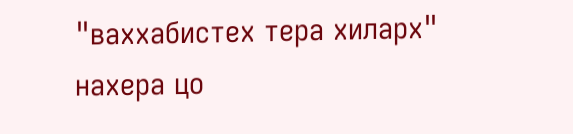"ваххабистех тера хиларх" нахера цо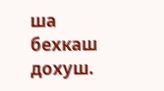ша бехкаш дохуш.